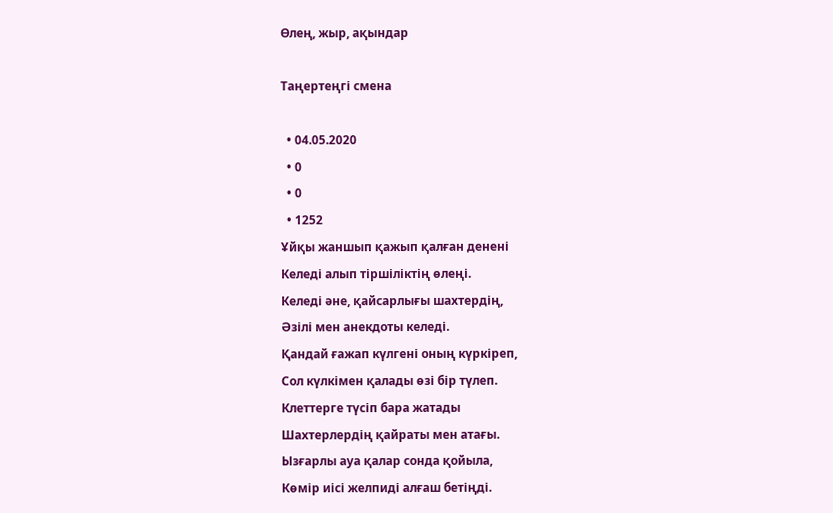Өлең, жыр, ақындар

Таңертеңгі смена

  • 04.05.2020
  • 0
  • 0
  • 1252
Ұйқы жаншып қажып қалған денені
Келеді алып тіршіліктің өлеңі.
Келеді әне, қайсарлығы шахтердің,
Әзілі мен анекдоты келеді.
Қандай ғажап күлгені оның күркіреп,
Сол күлкімен қалады өзі бір түлеп.
Клеттерге түсіп бара жатады
Шахтерлердің қайраты мен атағы.
Ызғарлы ауа қалар сонда қойыла,
Көмір иісі желпиді алғаш бетіңді.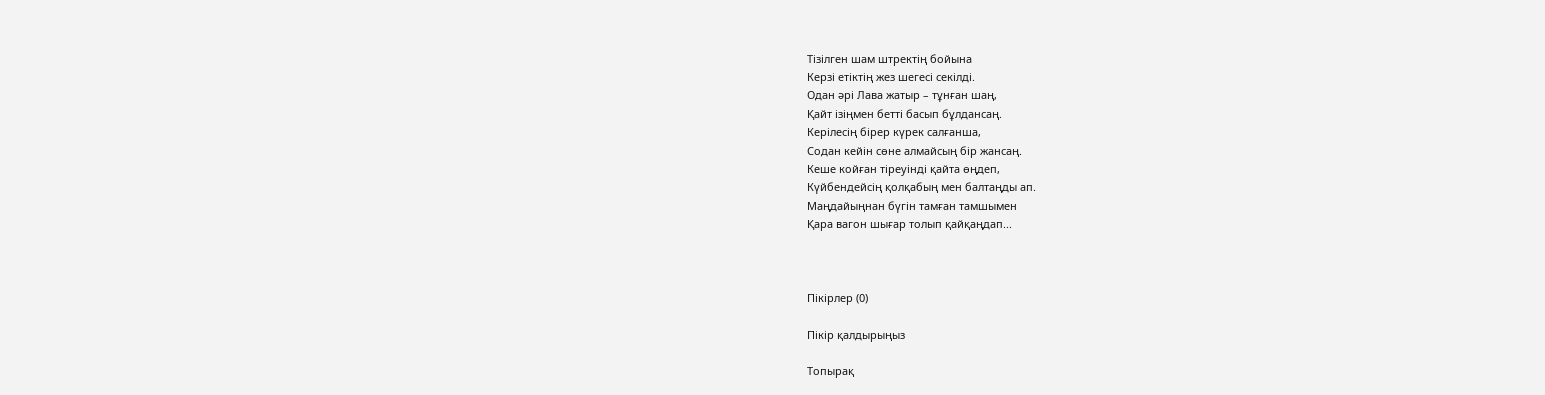Тізілген шам штректің бойына
Керзі етіктің жез шегесі секілді.
Одан әрі Лава жатыр – тұнған шаң,
Қайт ізіңмен бетті басып бұлдансаң.
Керілесің бірер күрек салғанша,
Содан кейін сөне алмайсың бір жансаң.
Кеше койған тіреуінді қайта өңдеп,
Күйбендейсің қолқабың мен балтаңды ап.
Маңдайыңнан бүгін тамған тамшымен
Қара вагон шығар толып қайқаңдап...



Пікірлер (0)

Пікір қалдырыңыз

Топырақ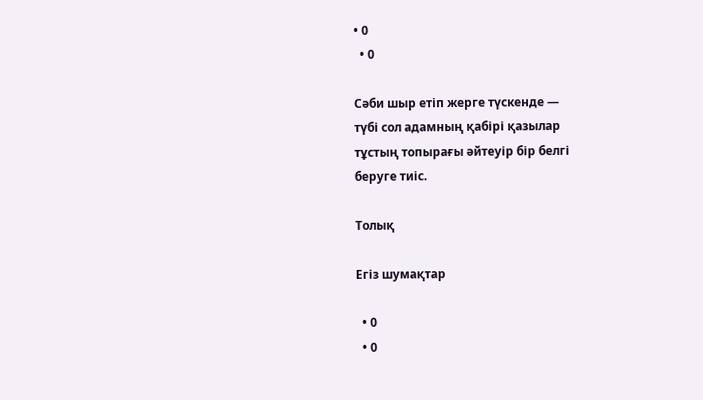• 0
  • 0

Сәби шыр етіп жерге түскенде —
түбі сол адамның қабірі қазылар
тұстың топырағы әйтеуір бір белгі
беруге тиіс.

Толық

Егіз шумақтар

  • 0
  • 0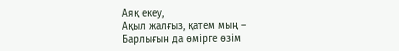Аяқ екеу,
Ақыл жалғыз, қатем мың –
Барлығын да өмірге өзім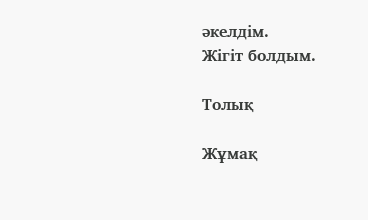әкелдім.
Жігіт болдым.

Толық

Жұмақ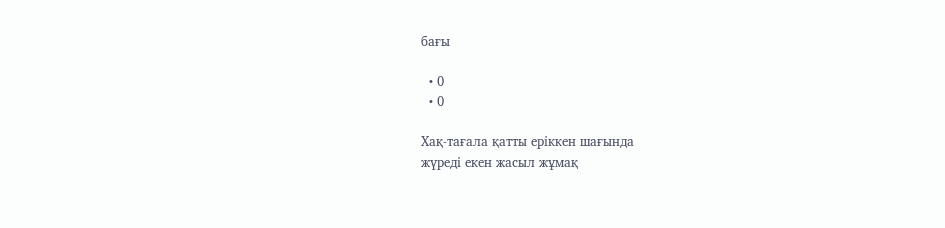бағы

  • 0
  • 0

Хақ-тағала қатты еріккен шағында
жүреді екен жасыл жұмақ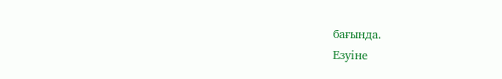бағында.
Езуіне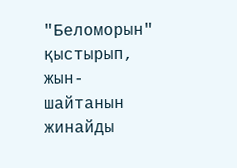"Беломорын" қыстырып,
жын-шайтанын жинайды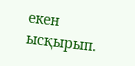екен ысқырып.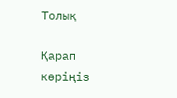Толық

Қарап көріңіз